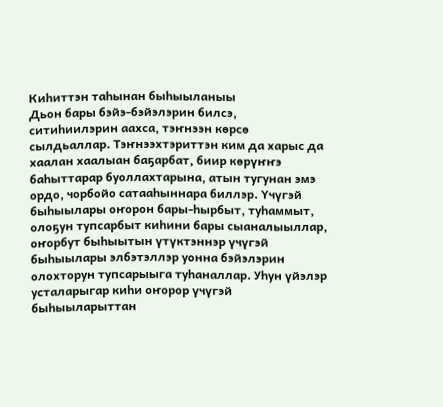Киһиттэн таһынан быһыыланыы
Дьон бары бэйэ-бэйэлэрин билсэ, ситиһиилэрин аахса, тэҥнээн көрсө сылдьаллар. Тэҥнээхтэриттэн ким да харыс да хаалан хаалыан баҕарбат, биир көрүҥҥэ баһыттарар буоллахтарына, атын тугунан эмэ ордо, чорбойо сатааһыннара биллэр. Үчүгэй быһыылары оҥорон бары-һырбыт, туһаммыт, олоҕун тупсарбыт киһини бары сыаналыыллар, оҥорбут быһыытын үтүктэннэр үчүгэй быһыылары элбэтэллэр уонна бэйэлэрин олохторун тупсарыыга туһаналлар. Уһун үйэлэр усталарыгар киһи оҥорор үчүгэй быһыыларыттан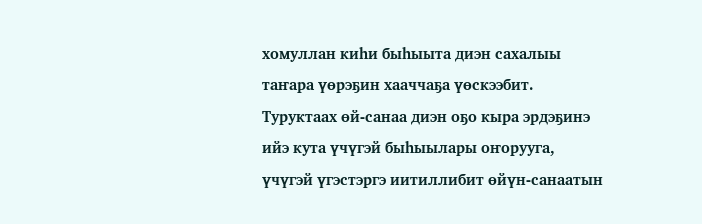хомуллан киһи быһыыта диэн сахалыы таҥара үөрэҕин хааччаҕа үөскээбит.
Туруктаах өй-санаа диэн оҕо кыра эрдэҕинэ ийэ кута үчүгэй быһыылары оҥорууга, үчүгэй үгэстэргэ иитиллибит өйүн-санаатын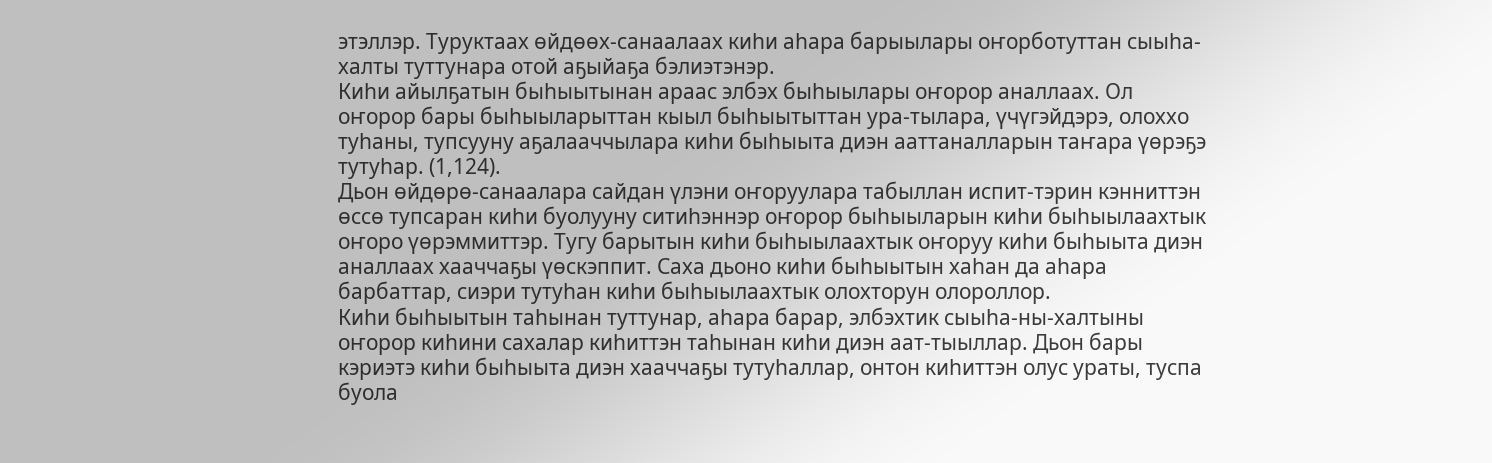этэллэр. Туруктаах өйдөөх-санаалаах киһи аһара барыылары оҥорботуттан сыыһа-халты туттунара отой аҕыйаҕа бэлиэтэнэр.
Киһи айылҕатын быһыытынан араас элбэх быһыылары оҥорор аналлаах. Ол оҥорор бары быһыыларыттан кыыл быһыытыттан ура-тылара, үчүгэйдэрэ, олоххо туһаны, тупсууну аҕалааччылара киһи быһыыта диэн ааттаналларын таҥара үөрэҕэ тутуһар. (1,124).
Дьон өйдөрө-санаалара сайдан үлэни оҥоруулара табыллан испит-тэрин кэнниттэн өссө тупсаран киһи буолууну ситиһэннэр оҥорор быһыыларын киһи быһыылаахтык оҥоро үөрэммиттэр. Тугу барытын киһи быһыылаахтык оҥоруу киһи быһыыта диэн аналлаах хааччаҕы үөскэппит. Саха дьоно киһи быһыытын хаһан да аһара барбаттар, сиэри тутуһан киһи быһыылаахтык олохторун олороллор.
Киһи быһыытын таһынан туттунар, аһара барар, элбэхтик сыыһа-ны-халтыны оҥорор киһини сахалар киһиттэн таһынан киһи диэн аат-тыыллар. Дьон бары кэриэтэ киһи быһыыта диэн хааччаҕы тутуһаллар, онтон киһиттэн олус ураты, туспа буола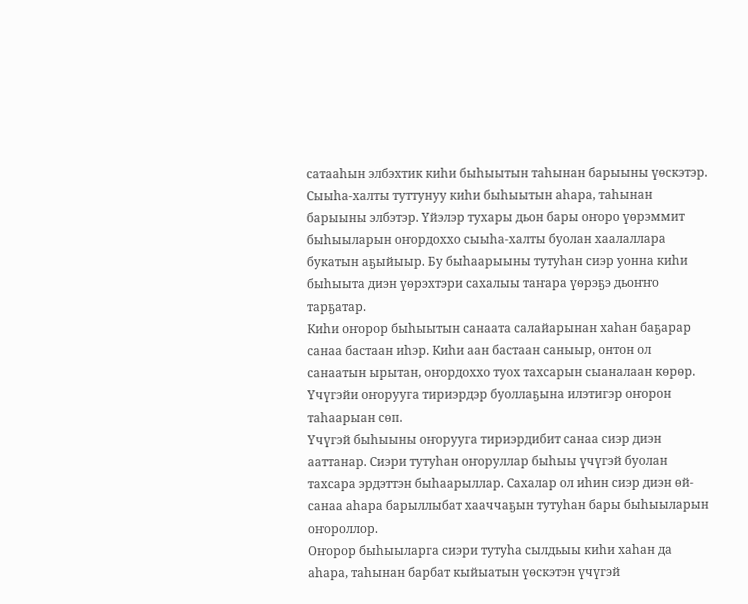сатааһын элбэхтик киһи быһыытын таһынан барыыны үөскэтэр.
Сыыһа-халты туттунуу киһи быһыытын аһара, таһынан барыыны элбэтэр. Үйэлэр тухары дьон бары оҥоро үөрэммит быһыыларын оҥордоххо сыыһа-халты буолан хаалаллара букатын аҕыйыыр. Бу быһаарыыны тутуһан сиэр уонна киһи быһыыта диэн үөрэхтэри сахалыы таҥара үөрэҕэ дьоҥҥо тарҕатар.
Киһи оҥорор быһыытын санаата салайарынан хаһан баҕарар санаа бастаан иһэр. Киһи аан бастаан саныыр, онтон ол санаатын ырытан, оҥордоххо туох тахсарын сыаналаан көрөр. Үчүгэйи оҥорууга тириэрдэр буоллаҕына илэтигэр оҥорон таһаарыан сөп.
Үчүгэй быһыыны оҥорууга тириэрдибит санаа сиэр диэн ааттанар. Сиэри тутуһан оҥоруллар быһыы үчүгэй буолан тахсара эрдэттэн быһаарыллар. Сахалар ол иһин сиэр диэн өй-санаа аһара барыллыбат хааччаҕын тутуһан бары быһыыларын оҥороллор.
Оҥорор быһыыларга сиэри тутуһа сылдьыы киһи хаһан да аһара, таһынан барбат кыйыатын үөскэтэн үчүгэй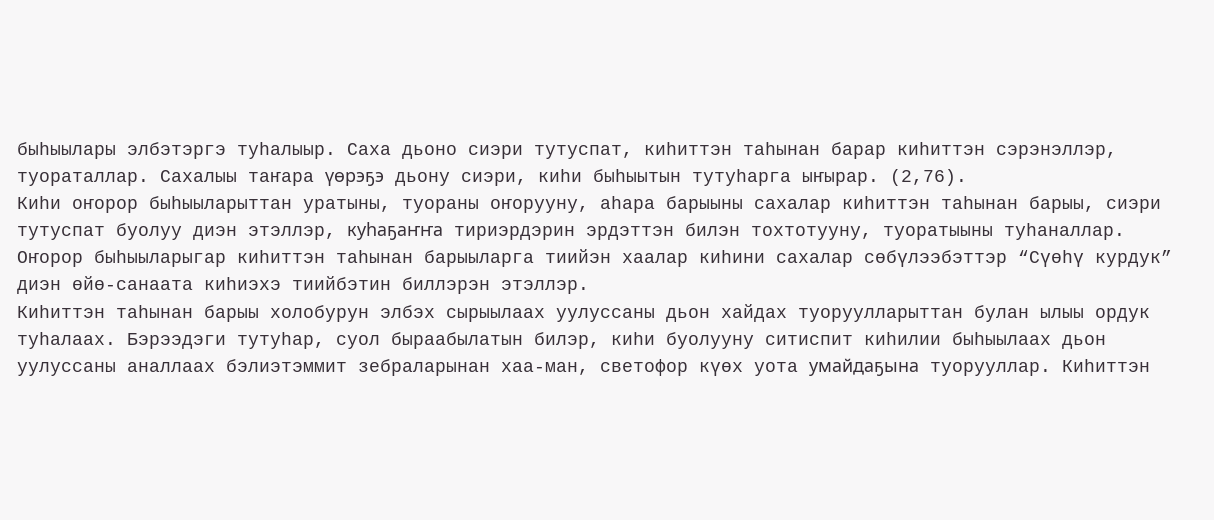быһыылары элбэтэргэ туһалыыр. Саха дьоно сиэри тутуспат, киһиттэн таһынан барар киһиттэн сэрэнэллэр, туораталлар. Сахалыы таҥара үөрэҕэ дьону сиэри, киһи быһыытын тутуһарга ыҥырар. (2,76).
Киһи оҥорор быһыыларыттан уратыны, туораны оҥорууну, аһара барыыны сахалар киһиттэн таһынан барыы, сиэри тутуспат буолуу диэн этэллэр, куһаҕаҥҥа тириэрдэрин эрдэттэн билэн тохтотууну, туоратыыны туһаналлар. Оҥорор быһыыларыгар киһиттэн таһынан барыыларга тиийэн хаалар киһини сахалар сөбүлээбэттэр “Сүөһү курдук” диэн өйө-санаата киһиэхэ тиийбэтин биллэрэн этэллэр.
Киһиттэн таһынан барыы холобурун элбэх сырыылаах уулуссаны дьон хайдах туоруулларыттан булан ылыы ордук туһалаах. Бэрээдэги тутуһар, суол быраабылатын билэр, киһи буолууну ситиспит киһилии быһыылаах дьон уулуссаны аналлаах бэлиэтэммит зебраларынан хаа-ман, светофор күөх уота умайдаҕына туорууллар. Киһиттэн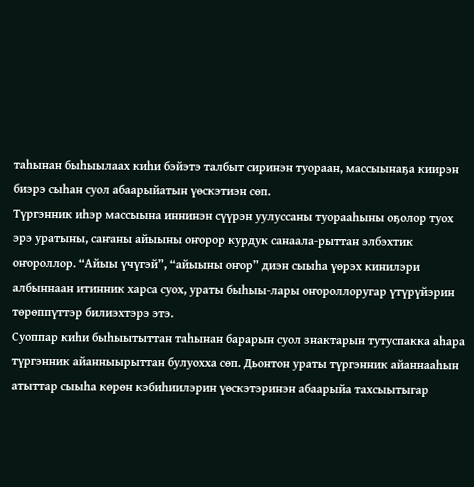таһынан быһыылаах киһи бэйэтэ талбыт сиринэн туораан, массыынаҕа киирэн биэрэ сыһан суол абаарыйатын үөскэтиэн сөп.
Түргэнник иһэр массыына иннинэн сүүрэн уулуссаны туорааһыны оҕолор туох эрэ уратыны, саҥаны айыыны оҥорор курдук санаала-рыттан элбэхтик оҥороллор. “Айыы үчүгэй”, “айыыны оҥор” диэн сыыһа үөрэх кинилэри албыннаан итинник харса суох, ураты быһыы-лары оҥороллоругар үтүрүйэрин төрөппүттэр билиэхтэрэ этэ.
Суоппар киһи быһыытыттан таһынан барарын суол знактарын тутуспакка аһара түргэнник айанныырыттан булуохха сөп. Дьонтон ураты түргэнник айаннааһын атыттар сыыһа көрөн кэбиһиилэрин үөскэтэринэн абаарыйа тахсыытыгар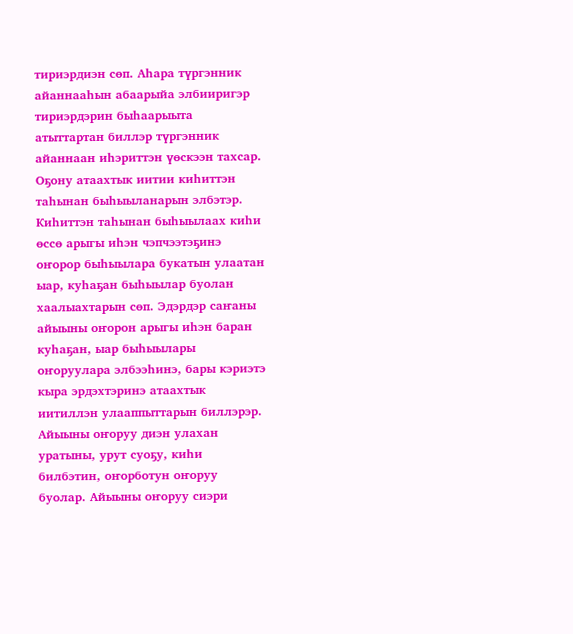тириэрдиэн сөп. Аһара түргэнник айаннааһын абаарыйа элбииригэр тириэрдэрин быһаарыыта атыттартан биллэр түргэнник айаннаан иһэриттэн үөскээн тахсар.
Оҕону атаахтык иитии киһиттэн таһынан быһыыланарын элбэтэр. Киһиттэн таһынан быһыылаах киһи өссө арыгы иһэн чэпчээтэҕинэ оҥорор быһыылара букатын улаатан ыар, куһаҕан быһыылар буолан хаалыахтарын сөп. Эдэрдэр саҥаны айыыны оҥорон арыгы иһэн баран куһаҕан, ыар быһыылары оҥоруулара элбээһинэ, бары кэриэтэ кыра эрдэхтэринэ атаахтык иитиллэн улааппыттарын биллэрэр.
Айыыны оҥоруу диэн улахан уратыны, урут суоҕу, киһи билбэтин, оҥорботун оҥоруу буолар. Айыыны оҥоруу сиэри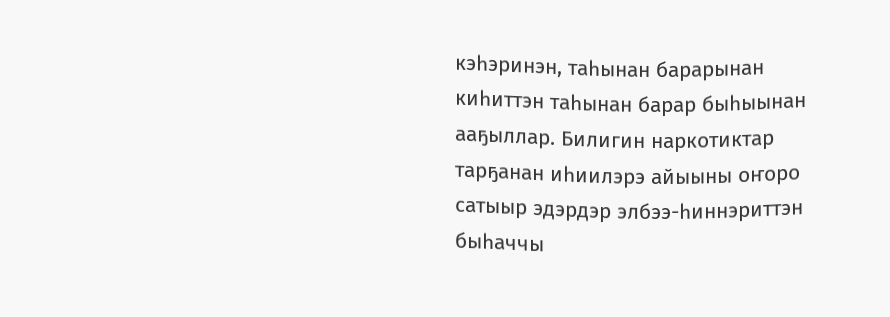кэһэринэн, таһынан барарынан киһиттэн таһынан барар быһыынан ааҕыллар. Билигин наркотиктар тарҕанан иһиилэрэ айыыны оҥоро сатыыр эдэрдэр элбээ-һиннэриттэн быһаччы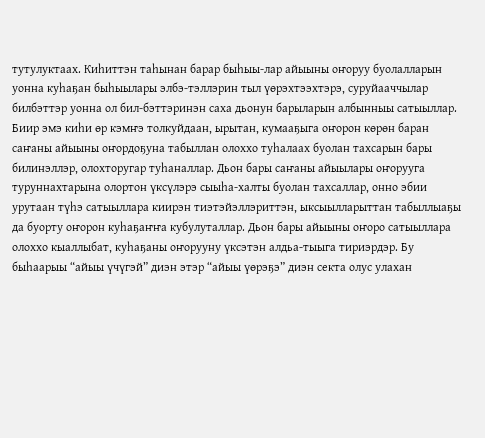тутулуктаах. Киһиттэн таһынан барар быһыы-лар айыыны оҥоруу буолалларын уонна куһаҕан быһыылары элбэ-тэллэрин тыл үөрэхтээхтэрэ, суруйааччылар билбэттэр уонна ол бил-бэттэринэн саха дьонун барыларын албынныы сатыыллар.
Биир эмэ киһи өр кэмҥэ толкуйдаан, ырытан, кумааҕыга оҥорон көрөн баран саҥаны айыыны оҥордоҕуна табыллан олоххо туһалаах буолан тахсарын бары билинэллэр, олохторугар туһаналлар. Дьон бары саҥаны айыылары оҥорууга туруннахтарына олортон үксүлэрэ сыыһа-халты буолан тахсаллар, онно эбии урутаан түһэ сатыыллара киирэн тиэтэйэллэриттэн, ыксыылларыттан табыллыаҕы да буорту оҥорон куһаҕаҥҥа кубулуталлар. Дьон бары айыыны оҥоро сатыыллара олоххо кыаллыбат, куһаҕаны оҥорууну үксэтэн алдьа-тыыга тириэрдэр. Бу быһаарыы “айыы үчүгэй” диэн этэр “айыы үөрэҕэ” диэн секта олус улахан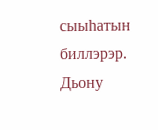сыыһатын биллэрэр.
Дьону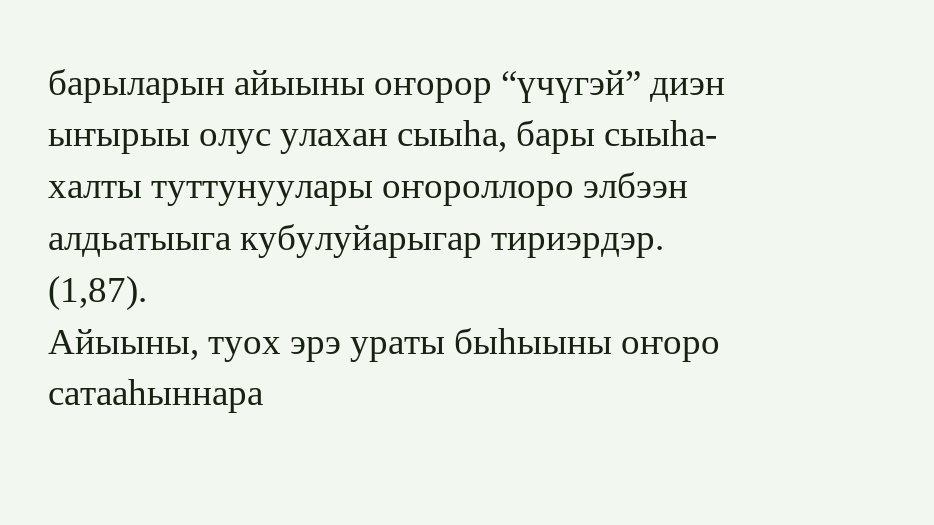барыларын айыыны оҥорор “үчүгэй” диэн ыҥырыы олус улахан сыыһа, бары сыыһа-халты туттунуулары оҥороллоро элбээн алдьатыыга кубулуйарыгар тириэрдэр. (1,87).
Айыыны, туох эрэ ураты быһыыны оҥоро сатааһыннара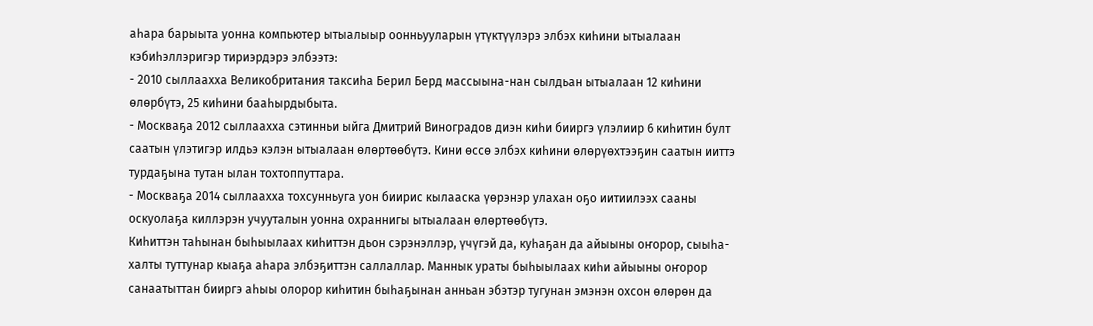аһара барыыта уонна компьютер ытыалыыр оонньууларын үтүктүүлэрэ элбэх киһини ытыалаан кэбиһэллэригэр тириэрдэрэ элбээтэ:
- 2010 сыллаахха Великобритания таксиһа Берил Берд массыына-нан сылдьан ытыалаан 12 киһини өлөрбүтэ, 25 киһини бааһырдыбыта.
- Москваҕа 2012 сыллаахха сэтинньи ыйга Дмитрий Виноградов диэн киһи бииргэ үлэлиир 6 киһитин булт саатын үлэтигэр илдьэ кэлэн ытыалаан өлөртөөбүтэ. Кини өссө элбэх киһини өлөрүөхтээҕин саатын ииттэ турдаҕына тутан ылан тохтоппуттара.
- Москваҕа 2014 сыллаахха тохсунньуга уон биирис кылааска үөрэнэр улахан оҕо иитиилээх сааны оскуолаҕа киллэрэн учууталын уонна охраннигы ытыалаан өлөртөөбүтэ.
Киһиттэн таһынан быһыылаах киһиттэн дьон сэрэнэллэр, үчүгэй да, куһаҕан да айыыны оҥорор, сыыһа-халты туттунар кыаҕа аһара элбэҕиттэн саллаллар. Маннык ураты быһыылаах киһи айыыны оҥорор санаатыттан бииргэ аһыы олорор киһитин быһаҕынан анньан эбэтэр тугунан эмэнэн охсон өлөрөн да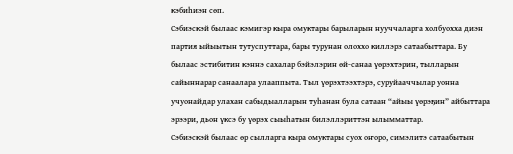кэбиһиэн сөп.
Сэбиэскэй былаас кэмигэр кыра омуктары барыларын нууччаларга холбуохха диэн партия ыйыытын тутуспуттара, бары турунан олоххо киллэрэ сатаабыттара. Бу былаас эстибитин кэннэ сахалар бэйэлэрин өй-санаа үөрэхтэрин, тылларын сайыннарар санаалара улааппыта. Тыл үөрэхтээхтэрэ, суруйааччылар уонна учуонайдар улахан сабыдыалларын туһанан була сатаан “айыы үөрэҕин” айбыттара эрээри, дьон үксэ бу үөрэх сыыһатын билэллэриттэн ылымматтар.
Сэбиэскэй былаас өр сылларга кыра омуктары суох оҥоро, симэлитэ сатаабытын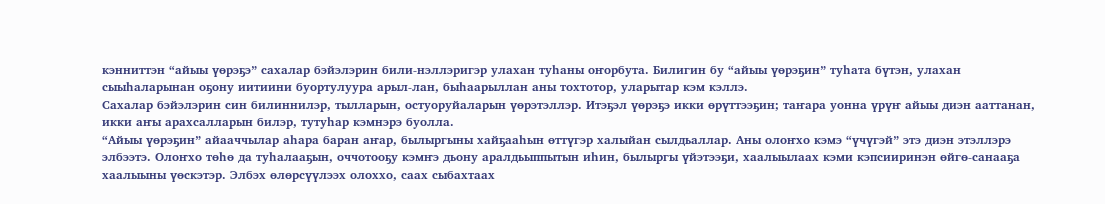кэнниттэн “айыы үөрэҕэ” сахалар бэйэлэрин били-нэллэригэр улахан туһаны оҥорбута. Билигин бу “айыы үөрэҕин” туһата бүтэн, улахан сыыһаларынан оҕону иитиини буортулуура арыл-лан, быһаарыллан аны тохтотор, уларытар кэм кэллэ.
Сахалар бэйэлэрин син билиннилэр, тылларын, остуоруйаларын үөрэтэллэр. Итэҕэл үөрэҕэ икки өрүттээҕин; таҥара уонна үрүҥ айыы диэн ааттанан, икки аҥы арахсалларын билэр, тутуһар кэмнэрэ буолла.
“Айыы үөрэҕин” айааччылар аһара баран аҥар, былыргыны хайҕааһын өттүгэр халыйан сылдьаллар. Аны олоҥхо кэмэ “үчүгэй” этэ диэн этэллэрэ элбээтэ. Олоҥхо төһө да туһалааҕын, оччотооҕу кэмҥэ дьону аралдьыппытын иһин, былыргы үйэтээҕи, хаалыылаах кэми кэпсииринэн өйгө-санааҕа хаалыыны үөскэтэр. Элбэх өлөрсүүлээх олоххо, саах сыбахтаах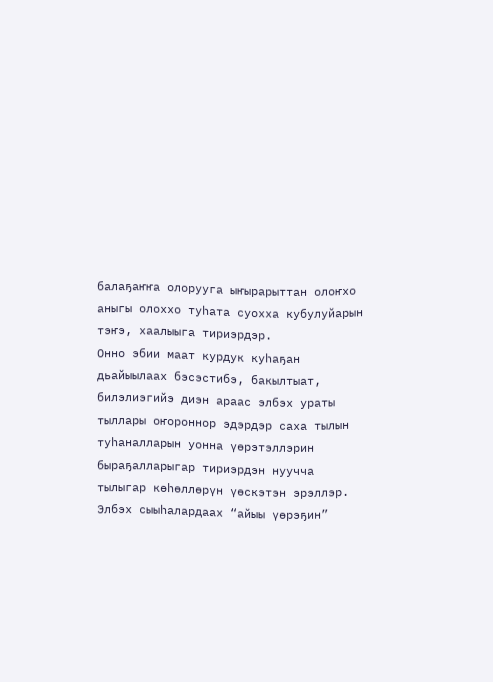балаҕаҥҥа олорууга ыҥырарыттан олоҥхо аныгы олоххо туһата суохха кубулуйарын тэҥэ, хаалыыга тириэрдэр.
Онно эбии маат курдук куһаҕан дьайыылаах бэсэстибэ, бакылтыат, билэлиэгийэ диэн араас элбэх ураты тыллары оҥороннор эдэрдэр саха тылын туһаналларын уонна үөрэтэллэрин быраҕалларыгар тириэрдэн нуучча тылыгар көһөллөрүн үөскэтэн эрэллэр.
Элбэх сыыһалардаах “айыы үөрэҕин”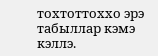тохтоттоххо эрэ табыллар кэмэ кэллэ.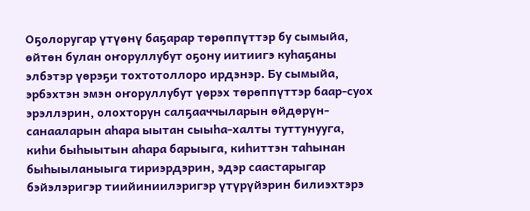Оҕолоругар үтүөнү баҕарар төрөппүттэр бу сымыйа, өйтөн булан оҥоруллубут оҕону иитиигэ куһаҕаны элбэтэр үөрэҕи тохтотоллоро ирдэнэр. Бу сымыйа, эрбэхтэн эмэн оҥоруллубут үөрэх төрөппүттэр баар-суох эрэллэрин, олохторун салҕааччыларын өйдөрүн-санааларын аһара ыытан сыыһа-халты туттунууга, киһи быһыытын аһара барыыга, киһиттэн таһынан быһыыланыыга тириэрдэрин, эдэр саастарыгар бэйэлэригэр тиийиниилэригэр үтүрүйэрин билиэхтэрэ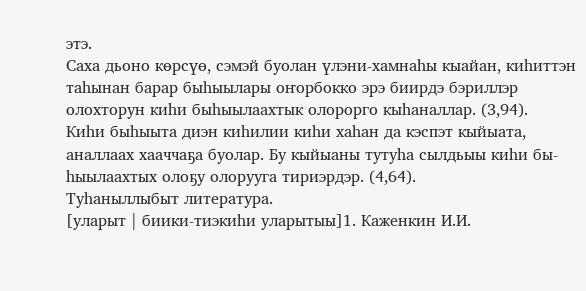этэ.
Саха дьоно көрсүө, сэмэй буолан үлэни-хамнаһы кыайан, киһиттэн таһынан барар быһыылары оҥорбокко эрэ биирдэ бэриллэр олохторун киһи быһыылаахтык олорорго кыһаналлар. (3,94).
Киһи быһыыта диэн киһилии киһи хаһан да кэспэт кыйыата, аналлаах хааччаҕа буолар. Бу кыйыаны тутуһа сылдьыы киһи бы-һыылаахтых олоҕу олорууга тириэрдэр. (4,64).
Туһаныллыбыт литература.
[уларыт | биики-тиэкиһи уларытыы]1. Каженкин И.И.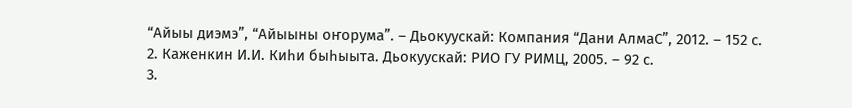“Айыы диэмэ”, “Айыыны оҥорума”. – Дьокуускай: Компания “Дани АлмаС”, 2012. – 152 с.
2. Каженкин И.И. Киһи быһыыта. Дьокуускай: РИО ГУ РИМЦ, 2005. – 92 с.
3.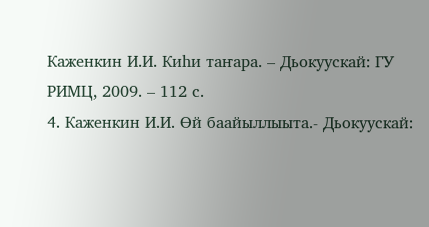Каженкин И.И. Киһи таҥара. – Дьокуускай: ГУ РИМЦ, 2009. – 112 с.
4. Каженкин И.И. Өй баайыллыыта.- Дьокуускай: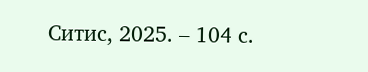Ситис, 2025. – 104 с.